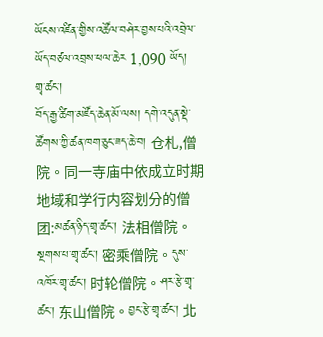ཡོངས་འཛིན་གྱིས་འཚོལ་བཤེར་བྱས་པའི་འབྲེལ་ཡོད་བཙལ་འབྲས་ཕལ་ཆེར 1,090 ཡོད།
གྲྭ་ཚང་།
བོད་རྒྱ་ཚིག་མཛོད་ཆེན་མོ་ལས། དགེ་འདུན་སྡེ་ཚོགས་ཀྱི་ཚན་ཁག་ཅུང་ཟད་ཆེ་བ། 仓札,僧院。同一寺庙中依成立时期地域和学行内容划分的僧团:མཚན་ཉིད་གྲྭ་ཚང་། 法相僧院。སྔགས་པ་གྲྭ་ཚང་། 密乘僧院。དུས་འཁོར་གྲྭ་ཚང་། 时轮僧院。ཤར་རྩེ་གྲྭ་ཚང་། 东山僧院。བྱང་རྩེ་གྲྭ་ཚང་། 北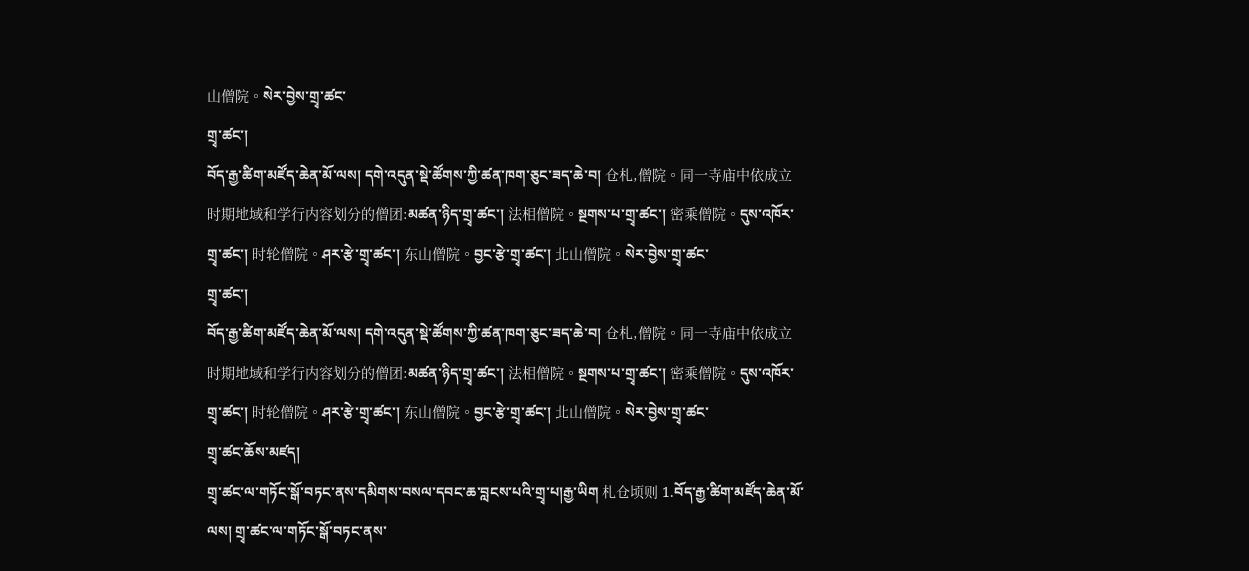山僧院。སེར་བྱེས་གྲྭ་ཚང་
གྲྭ་ཚང་།
བོད་རྒྱ་ཚིག་མཛོད་ཆེན་མོ་ལས། དགེ་འདུན་སྡེ་ཚོགས་ཀྱི་ཚན་ཁག་ཅུང་ཟད་ཆེ་བ། 仓札,僧院。同一寺庙中依成立时期地域和学行内容划分的僧团:མཚན་ཉིད་གྲྭ་ཚང་། 法相僧院。སྔགས་པ་གྲྭ་ཚང་། 密乘僧院。དུས་འཁོར་གྲྭ་ཚང་། 时轮僧院。ཤར་རྩེ་གྲྭ་ཚང་། 东山僧院。བྱང་རྩེ་གྲྭ་ཚང་། 北山僧院。སེར་བྱེས་གྲྭ་ཚང་
གྲྭ་ཚང་།
བོད་རྒྱ་ཚིག་མཛོད་ཆེན་མོ་ལས། དགེ་འདུན་སྡེ་ཚོགས་ཀྱི་ཚན་ཁག་ཅུང་ཟད་ཆེ་བ། 仓札,僧院。同一寺庙中依成立时期地域和学行内容划分的僧团:མཚན་ཉིད་གྲྭ་ཚང་། 法相僧院。སྔགས་པ་གྲྭ་ཚང་། 密乘僧院。དུས་འཁོར་གྲྭ་ཚང་། 时轮僧院。ཤར་རྩེ་གྲྭ་ཚང་། 东山僧院。བྱང་རྩེ་གྲྭ་ཚང་། 北山僧院。སེར་བྱེས་གྲྭ་ཚང་
གྲྭ་ཚང་ཆོས་མཛད།
གྲྭ་ཚང་ལ་གཏོང་སྒོ་བཏང་ནས་དམིགས་བསལ་དབང་ཆ་བླངས་པའི་གྲྭ་པ།རྒྱ་ཡིག 札仓顷则 1.བོད་རྒྱ་ཚིག་མཛོད་ཆེན་མོ་ལས། གྲྭ་ཚང་ལ་གཏོང་སྒོ་བཏང་ནས་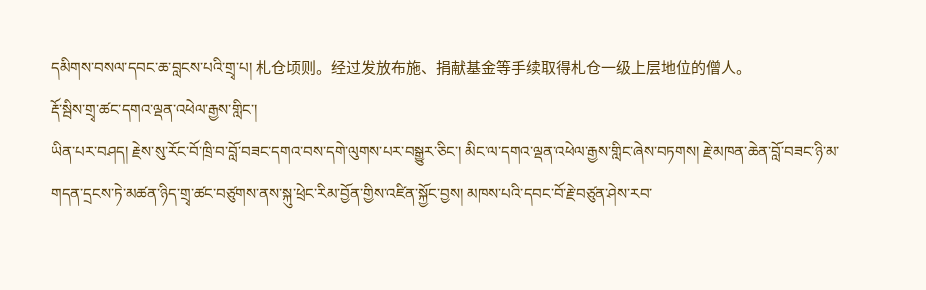དམིགས་བསལ་དབང་ཆ་བླངས་པའི་གྲྭ་པ། 札仓顷则。经过发放布施、捐献基金等手续取得札仓一级上层地位的僧人。
རྡོ་སྦིས་གྲྭ་ཚང་དགའ་ལྡན་འཕེལ་རྒྱས་གླིང་།
ཡིན་པར་བཤད། རྗེས་སུ་རོང་བོ་ཁྲི་བ་བློ་བཟང་དགའ་བས་དགེ་ལུགས་པར་བསྒྱུར་ཅིང་། མིང་ལ་དགའ་ལྡན་འཕེལ་རྒྱས་གླིང་ཞེས་བཏགས། རྗེ་མཁན་ཆེན་བློ་བཟང་ཉི་མ་གདན་དྲངས་ཏེ་མཚན་ཉིད་གྲྭ་ཚང་བཙུགས་ནས་སྐུ་ཕྲེང་རིམ་བྱོན་གྱིས་འཛིན་སྐྱོང་བྱས། མཁས་པའི་དབང་བོ་རྗེ་བཙུན་ཤེས་རབ་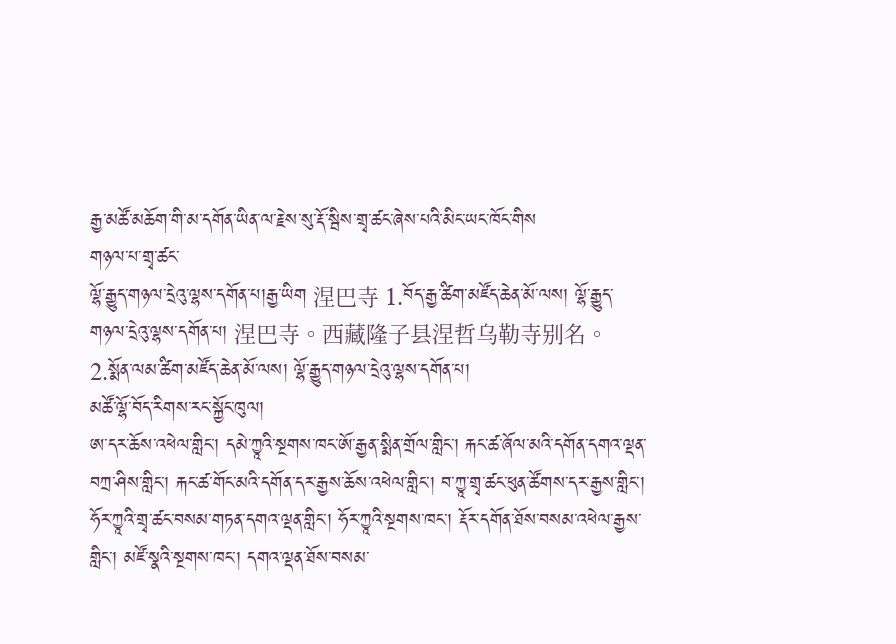རྒྱ་མཚོ་མཆོག་གི་མ་དགོན་ཡིན་ལ་རྗེས་སུ་རྡོ་སྦིས་གྲྭ་ཚང་ཞེས་པའི་མིང་ཡང་ཁོང་གིས
གཉལ་པ་གྲྭ་ཚང་
ལྷོ་རྒྱུད་གཉལ་དྲེའུ་ལྷས་དགོན་པ།རྒྱ་ཡིག 涅巴寺 1.བོད་རྒྱ་ཚིག་མཛོད་ཆེན་མོ་ལས། ལྷོ་རྒྱུད་གཉལ་དྲེའུ་ལྷས་དགོན་པ། 涅巴寺。西藏隆子县涅哲乌勒寺别名。 2.སྨོན་ལམ་ཚིག་མཛོད་ཆེན་མོ་ལས། ལྷོ་རྒྱུད་གཉལ་དྲེའུ་ལྷས་དགོན་པ།
མཚོ་ལྷོ་བོད་རིགས་རང་སྐྱོང་ཁུལ།
ཨ་དར་ཆོས་འཕེལ་གླིང་། དམེ་ཀྱཱའི་སྔགས་ཁང་ཨོ་རྒྱན་སྨིན་གྲོལ་གླིང་། རྐང་ཚ་ཞོལ་མའི་དགོན་དགའ་ལྡན་བཀྲ་ཤིས་གླིང་། རྐང་ཚ་གོང་མའི་དགོན་དར་རྒྱས་ཆོས་འཕེལ་གླིང་། བ་ཀྱཱ་གྲྭ་ཚང་ཕུན་ཚོགས་དར་རྒྱས་གླིང་། ཧོར་ཀྱཱའི་གྲྭ་ཚང་བསམ་གཏན་དགའ་ལྡན་གླིང་། ཧོར་ཀྱཱའི་སྔགས་ཁང་། རྡོར་དགོན་ཐོས་བསམ་འཕེལ་རྒྱས་གླིང་། མཛོ་སྣའི་སྔགས་ཁང་། དགའ་ལྡན་ཐོས་བསམ་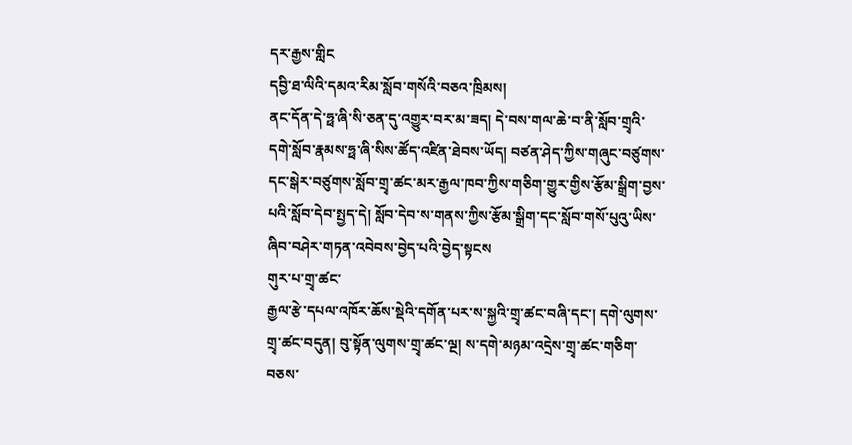དར་རྒྱས་གླིང
དབྱི་ཐ་ལིའི་དམའ་རིམ་སློབ་གསོའི་བཅའ་ཁྲིམས།
ནང་དོན་དེ་ཧྥ་ཞི་སི་ཅན་དུ་འགྱུར་བར་མ་ཟད། དེ་བས་གལ་ཆེ་བ་ནི་སློབ་གྲྭའི་དགེ་སློབ་རྣམས་ཧྥ་ཞི་སིས་ཚོད་འཛིན་ཐེབས་ཡོད། བཙན་ཤེད་ཀྱིས་གཞུང་བཙུགས་དང་སྒེར་བཙུགས་སློབ་གྲྭ་ཚང་མར་རྒྱལ་ཁབ་ཀྱིས་གཅིག་གྱུར་གྱིས་རྩོམ་སྒྲིག་བྱས་པའི་སློབ་དེབ་སྤྱད་དེ། སློབ་དེབ་ས་གནས་ཀྱིས་རྩོམ་སྒྲིག་དང་སློབ་གསོ་པུའུ་ཡིས་ཞིབ་བཤེར་གཏན་འབེབས་བྱེད་པའི་བྱེད་སྟངས
གུར་པ་གྲྭ་ཚང་
རྒྱལ་རྩེ་དཔལ་འཁོར་ཆོས་སྡེའི་དགོན་པར་ས་སྐྱའི་གྲྭ་ཚང་བཞི་དང་། དགེ་ལུགས་གྲྭ་ཚང་བདུན། བུ་སྟོན་ལུགས་གྲྭ་ཚང་ལྔ། ས་དགེ་མཉམ་འདྲེས་གྲྭ་ཚང་གཅིག་བཅས་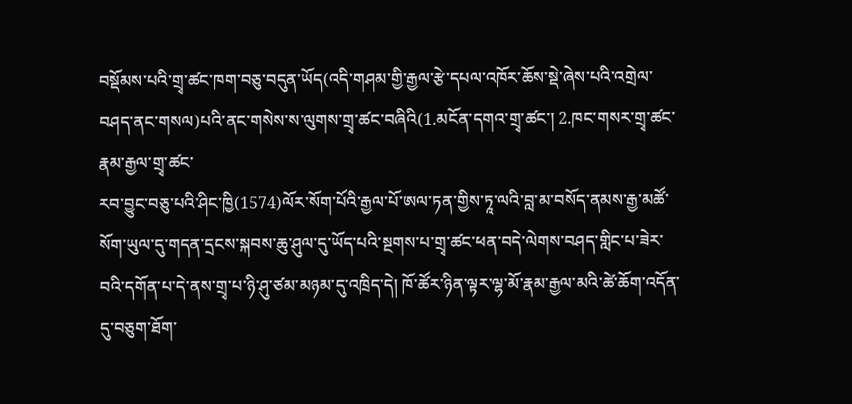བསྡོམས་པའི་གྲྭ་ཚང་ཁག་བཅུ་བདུན་ཡོད(འདི་གཤམ་གྱི་རྒྱལ་རྩེ་དཔལ་འཁོར་ཆོས་སྡེ་ཞེས་པའི་འགྲེལ་བཤད་ནང་གསལ)པའི་ནང་གསེས་ས་ལུགས་གྲྭ་ཚང་བཞིའི(1.མངོན་དགའ་གྲྭ་ཚང་། 2.ཁང་གསར་གྲྭ་ཚང་
རྣམ་རྒྱལ་གྲྭ་ཚང་
རབ་བྱུང་བཅུ་པའི་ཤིང་ཁྱི(1574)ལོར་སོག་པོའི་རྒྱལ་པོ་ཨལ་ཏན་གྱིས་ཏཱ་ལའི་བླ་མ་བསོད་ནམས་རྒྱ་མཚོ་སོག་ཡུལ་དུ་གདན་དྲངས་སྐབས་ཆུ་ཤུལ་དུ་ཡོད་པའི་སྔགས་པ་གྲྭ་ཚང་ཕན་བདེ་ལེགས་བཤད་གླིང་པ་ཟེར་བའི་དགོན་པ་དེ་ནས་གྲྭ་པ་ཉི་ཤུ་ཙམ་མཉམ་དུ་འཁྲིད་དེ། ཁོ་ཚོར་ཉིན་ལྟར་ལྷ་མོ་རྣམ་རྒྱལ་མའི་ཚེ་ཆོག་འདོན་དུ་བཅུག་ཐོག་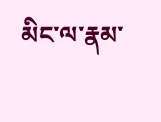མིང་ལ་རྣམ་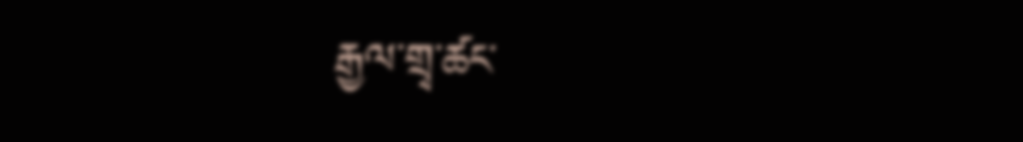རྒྱལ་གྲྭ་ཚང་